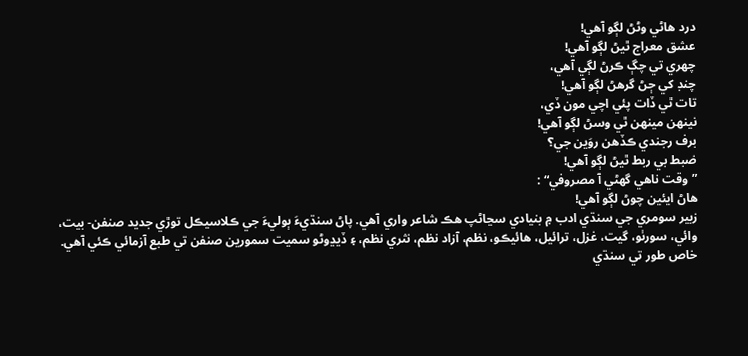درد هاڻي وڻڻ لڳو آهي!
عشق معراج ٿيڻ لڳو آهي!
چھري تي چڳ ڪرڻ لڳي آهي،
چنڊ کي ڄڻ گرهڻ لڳو آهي!
تات ٿي ڏات پئي اچي مون ڏي،
نينھن مينھن ٿي وسڻ لڳو آهي!
برف رجندي ڪڏهن روَين جي؟
ضبط بي ربط ٿيڻ لڳو آهي!
”وقت ناهي گهڻي آ مصروفي“ :
هاڻ ايئين چوڻ لڳو آهي!
زبير سومري جي سنڌي ادب ۾ بنيادي سڃاڻپ هڪ شاعر واري آهي. پاڻ سنڌيءَ ٻوليءَ جي ڪلاسيڪل توڙي جديد صنفن- بيت، وائي، سورٺو، گيت، غزل، ترائيل، هائيڪو، نظم، آزاد نظم، نثري نظم، ۽ ڏيڍوڻو سميت سمورين صنفن تي طبع آزمائي ڪئي آهي. خاص طور تي سنڌي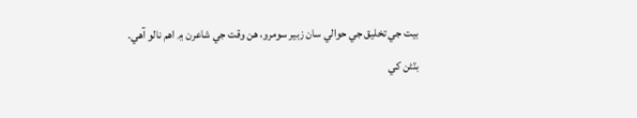بيت جي تخليق جي حوالي سان زبير سومرو، ھن وقت جي شاعرن ۾ اهم نالو آهي.
بٽڻن کي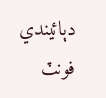دٻائيندي فونٽ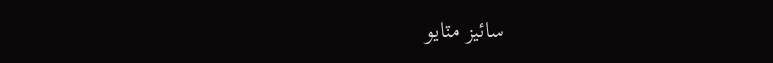سائيز مٽايو